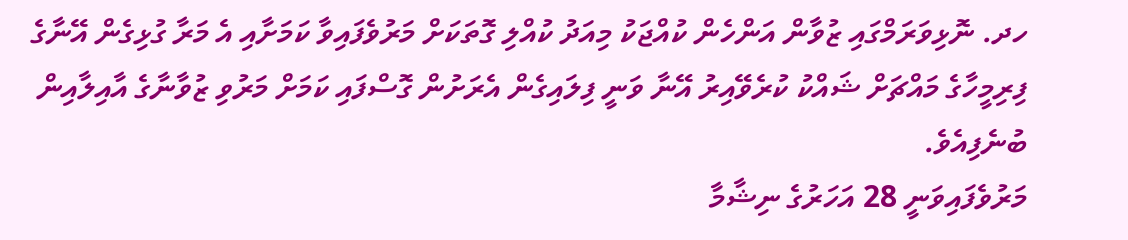ހދ. ނޮޅިވަރަމްގައި ޒުވާން އަންހެން ކުއްޖަކު މިއަދު ކުއްލި ގޮތަކަށް މަރުވެފައިވާ ކަމަށާއި އެ މަރާ ގުޅިގެން އޭނާގެ ފިރިމީހާގެ މައްޗަށް ޝައްކު ކުރެވޭއިރު އޭނާ ވަނީ ފިލައިގެން އެރަށުން ގޮސްފައި ކަމަށް މަރުވި ޒުވާނާގެ އާއިލާއިން ބުނެފިއެވެ.
މަރުވެފައިވަނީ 28 އަހަރުގެ ނިޝާމާ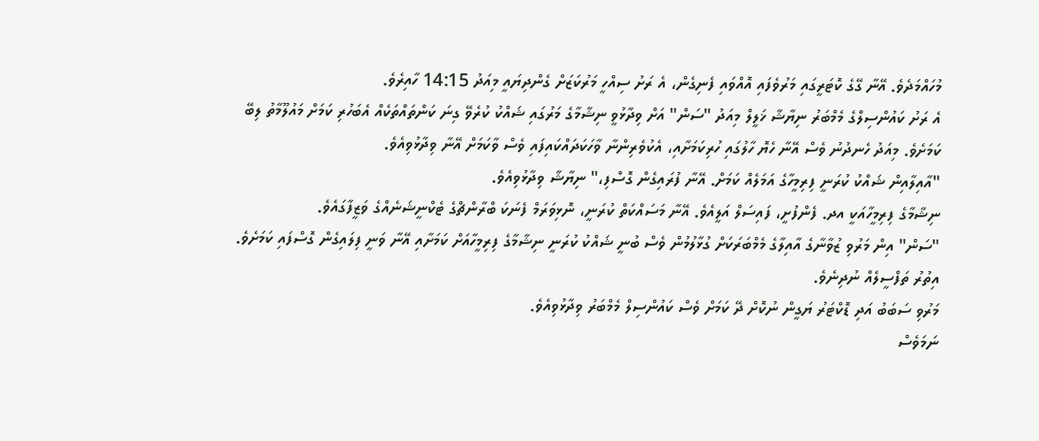މުހައްމަދެވެ. އޭނާ ގޭގެ ކޮޓަރީގައި މަރުވެފައި އޮއްވައި ފެނިގެން، އެ ރަށު ސިއްހީ މަރުކަޒަށް ގެންދިޔައީ މިއަދު 14:15 ހާއިރެވެ.
އެ ރަށު ކައުންސިލްގެ މެމްބަރު ނިޔާޝާ ޚަލީލް މިއަދު "ސަން" އަށް ވިދާޅުވީ ނިޝާމާގެ މަރުގައި ޝައްކު ކުރެވޭ ގިނަ ކަންތައްތަކެއް އެބަހުރި ކަމަށް މައުލޫމާތު ލިބޭ ކަމަށެވެ. މިއަދު ހެނދުނު ވެސް އޭނާ ހެޔޮ ހާލުގައި ހުރިކަމަށާއި، އެކުވެރިންނާ ވާހަކަދައްކައިފައި ވެސް ވާކަމަށް އޭނާ ވިދާޅުވިއެވެ.
"އާއިލާއިން ޝައްކު ކުރަނީ ފިރިމީހާގެ އަމަލެއް ކަމަށް. އޭނާ ފުރައިގެން ގޮސްފި،" ނިޔާޝާ ވިދާޅުވިއެވެ.
ނިޝާމާގެ ފިރިމީހާއަކީ އދ. ފެންފުށީ، ފައިސަލް އަލީއެވެ. އޭނާ މަސައްކަތް ކުރަނީ، ނޮޅިވަރަމް ފެނަކަ ބްރާންޗްގެ ޓެކްނީޝަނެއްގެ ވަޒީފާގައެވެ.
"ސަން" އިން މަރުވި ޒުވާނާގެ އާއިލާގެ މެމްބަރަކަށް ގުޅާލުމުން ވެސް ބުނީ ޝައްކު ކުރަނީ ނިޝާމާގެ ފިރިމީހާއަށް ކަމަށާއި އޭނާ ވަނީ ފިލައިގެން ގޮސްފައި ކަމަށެވެ. އިތުރު ތަފްސީލެއް ނުދިނެވެ.
މަރުވި ސަބަބު އަދި ޑޮކްޓަރު ޔަގީން ނުކޮށް ދޭ ކަމަށް ވެސް ކައުންސިލް މެމްބަރު ވިދާޅުވިއެވެ.
ނަމަވެސް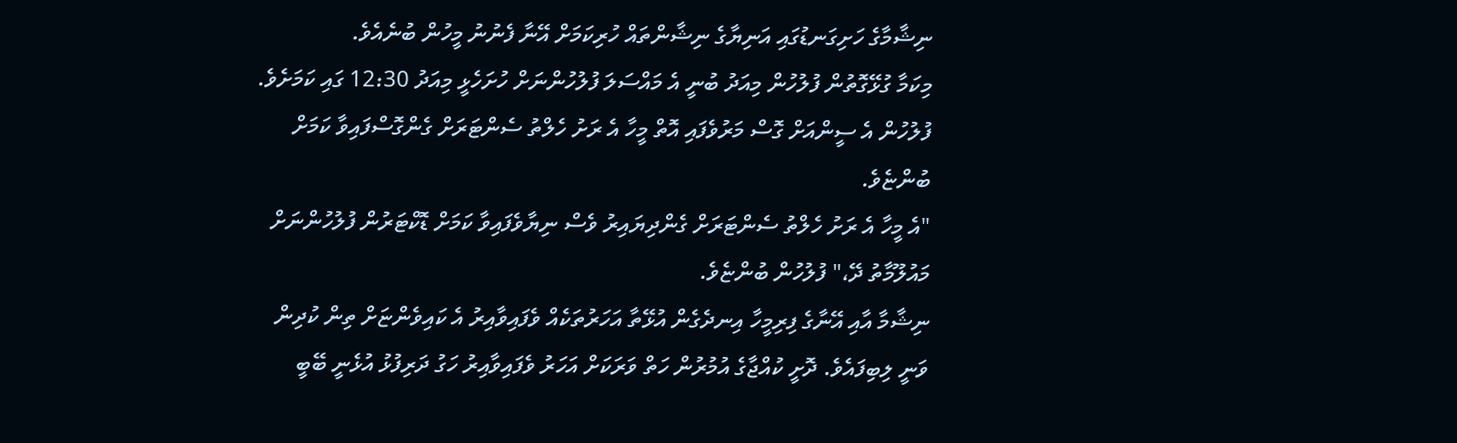ނިޝާމާގެ ހަށިގަނޑުގައި އަނިޔާގެ ނިޝާންތައް ހުރިކަމަށް އޭނާ ފެނުނު މީހުން ބުނެއެވެ.
މިކަމާ ގުޅޭގޮތުން ފުލުހުން މިއަދު ބުނީ އެ މައްސަލަ ފުލުހުންނަށް ހުށަހެޅީ މިއަދު 12:30 ގައި ކަމަށެވެ. ފުލުހުން އެ ސީންއަށް ގޮސް މަރުވެފައި އޮތް މީހާ އެ ރަށު ހެލްތު ސެންޓަރަށް ގެންގޮސްފައިވާ ކަމަށް ބުންޏެވެ.
"އެ މީހާ އެ ރަށު ހެލްތު ސެންޓަރަށް ގެންދިޔައިރު ވެސް ނިޔާވެފައިވާ ކަމަށް ޑޮކްޓަރުން ފުލުހުންނަށް މައުލޫމާތު ދޭ،" ފުލުހުން ބުންޏެވެ.
ނިޝާމާ އާއި އޭނާގެ ފިރިމީހާ އިނދެގެން އުޅޭތާ އަހަރުތަކެއް ވެފައިވާއިރު އެ ކައިވެންޏަށް ތިން ކުދިން ވަނީ ލިބިފައެވެ. ދޮށީ ކުއްޖާގެ އުމުރުން ހަތް ވަރަކަށް އަހަރު ވެފައިވާއިރު ހަގު ދަރިފުޅު އުޅެނީ ބޭބީ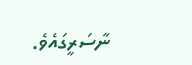ނާސަރީގައެވެ.